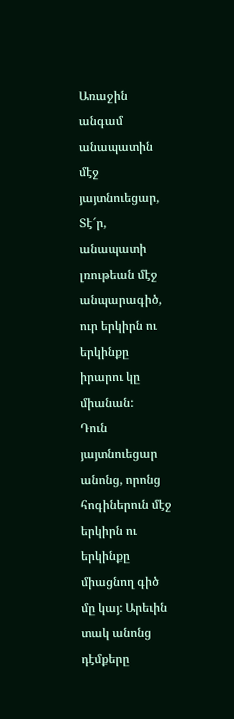Առաջին անգամ անապատին մէջ յայտնուեցար, Տէ՜ր, անապատի լռութեան մէջ անպարագիծ, ուր երկիրն ու երկինքը իրարու կը միանան:
Դուն յայտնուեցար անոնց, որոնց հոգիներուն մէջ երկիրն ու երկինքը միացնող գիծ մը կայ: Արեւին տակ անոնց դէմքերը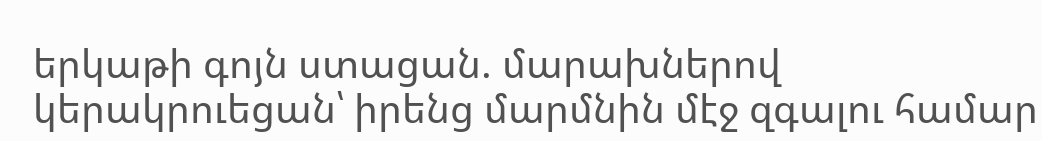երկաթի գոյն ստացան. մարախներով կերակրուեցան՝ իրենց մարմնին մէջ զգալու համար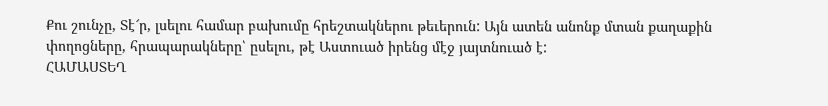Քու շունչը, Տէ՜ր, լսելու համար բախումը հրեշտակներու թեւերուն: Այն ատեն անոնք մտան քաղաքին փողոցները, հրապարակները՝ ըսելու, թէ Աստուած իրենց մէջ յայտնուած է:
ՀԱՄԱՍՏԵՂ